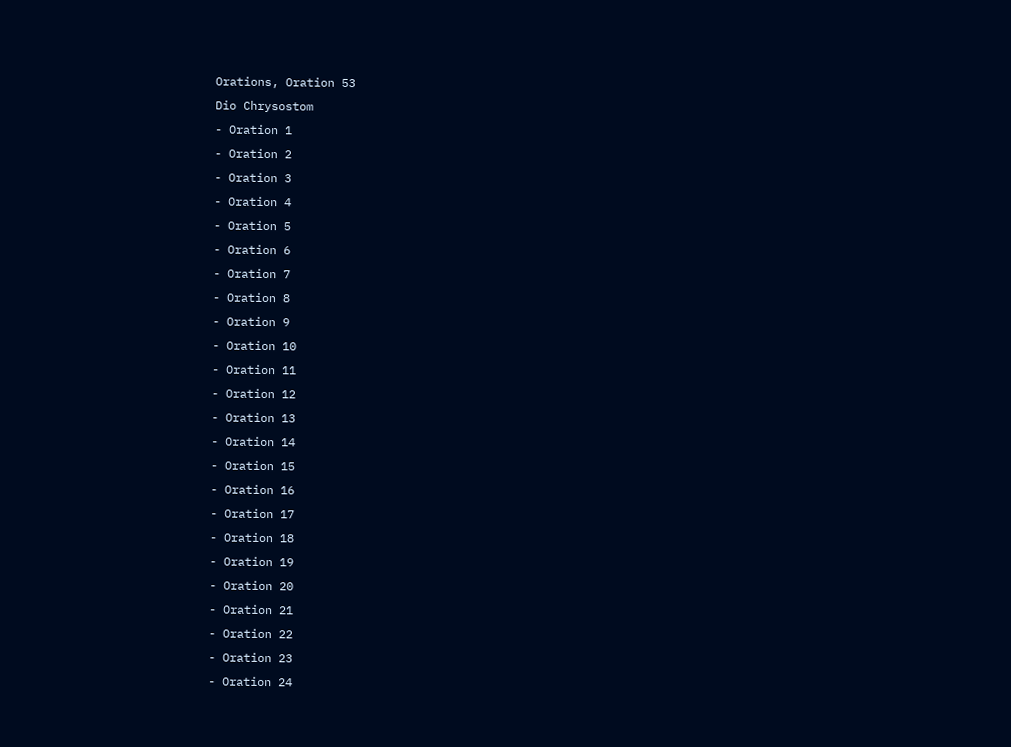Orations, Oration 53
Dio Chrysostom
- Oration 1
- Oration 2
- Oration 3
- Oration 4
- Oration 5
- Oration 6
- Oration 7
- Oration 8
- Oration 9
- Oration 10
- Oration 11
- Oration 12
- Oration 13
- Oration 14
- Oration 15
- Oration 16
- Oration 17
- Oration 18
- Oration 19
- Oration 20
- Oration 21
- Oration 22
- Oration 23
- Oration 24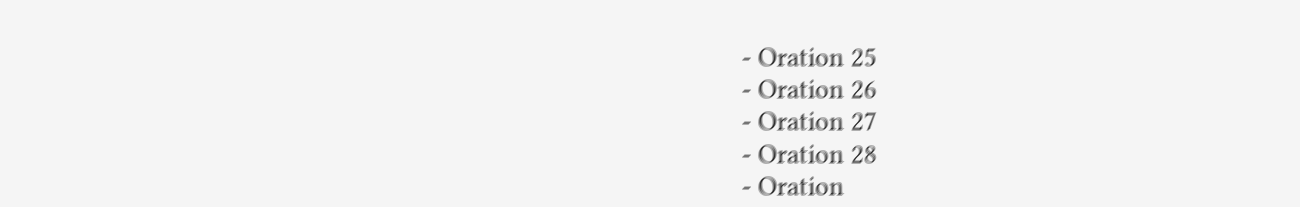- Oration 25
- Oration 26
- Oration 27
- Oration 28
- Oration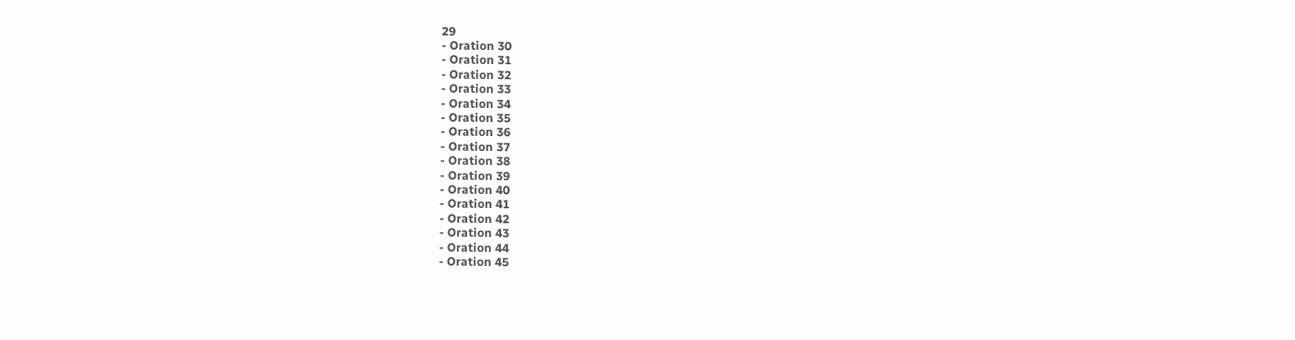29
- Oration 30
- Oration 31
- Oration 32
- Oration 33
- Oration 34
- Oration 35
- Oration 36
- Oration 37
- Oration 38
- Oration 39
- Oration 40
- Oration 41
- Oration 42
- Oration 43
- Oration 44
- Oration 45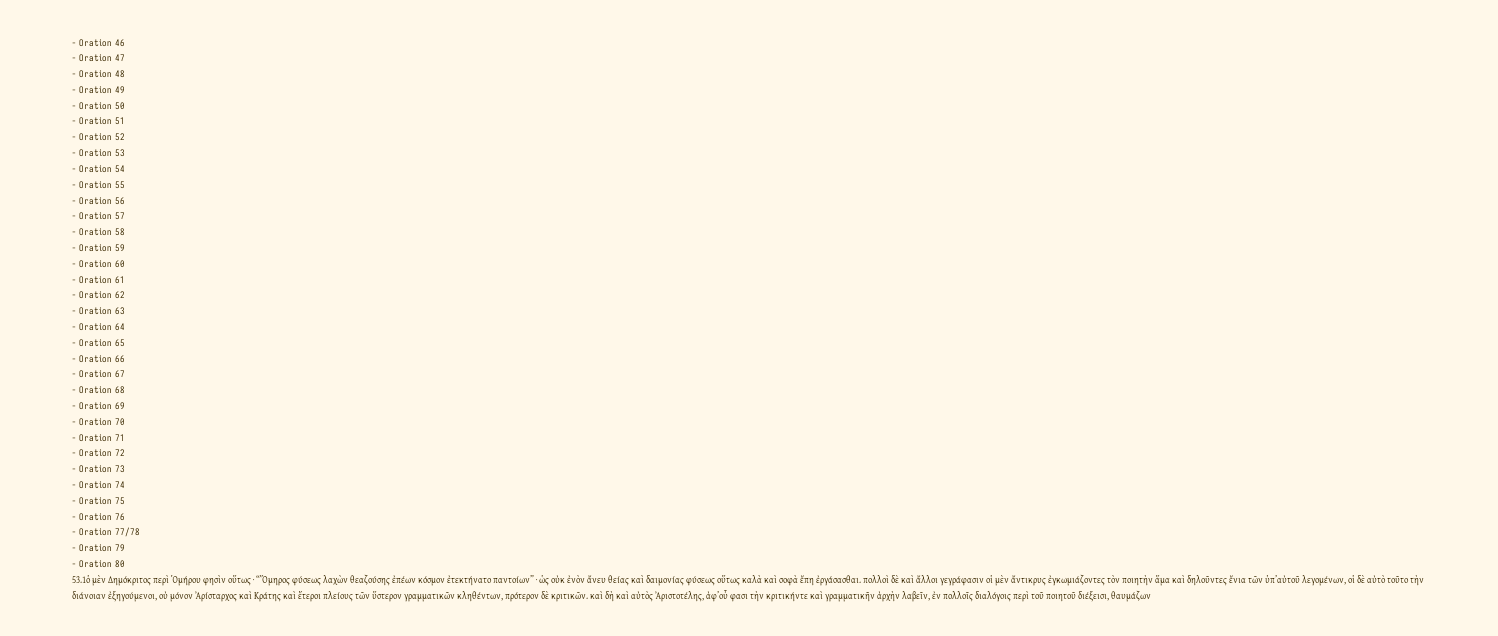- Oration 46
- Oration 47
- Oration 48
- Oration 49
- Oration 50
- Oration 51
- Oration 52
- Oration 53
- Oration 54
- Oration 55
- Oration 56
- Oration 57
- Oration 58
- Oration 59
- Oration 60
- Oration 61
- Oration 62
- Oration 63
- Oration 64
- Oration 65
- Oration 66
- Oration 67
- Oration 68
- Oration 69
- Oration 70
- Oration 71
- Oration 72
- Oration 73
- Oration 74
- Oration 75
- Oration 76
- Oration 77/78
- Oration 79
- Oration 80
53.1ὁ μὲν Δημόκριτος περὶ Ὁμήρου φησὶν οὕτως · “Ὅμηρος φύσεως λαχὼν θεαζούσης ἐπέων κόσμον ἐτεκτήνατο παντοίων” · ὡς οὐκ ἐνὸν ἄνευ θείας καὶ δαιμονίας φύσεως οὕτως καλὰ καὶ σοφὰ ἔπη ἐργάσασθαι. πολλοὶ δὲ καὶ ἄλλοι γεγράφασιν οἱ μὲν ἄντικρυς ἐγκωμιάζοντες τὸν ποιητὴν ἅμα καὶ δηλοῦντες ἔνια τῶν ὑπ’αὐτοῦ λεγομένων, οἱ δὲ αὐτὸ τοῦτο τὴν διάνοιαν ἐξηγούμενοι, οὐ μόνον Ἀρίσταρχος καὶ Κράτης καὶ ἕτεροι πλείους τῶν ὕστερον γραμματικῶν κληθέντων, πρότερον δὲ κριτικῶν. καὶ δὴ καὶ αὐτὸς Ἀριστοτέλης, ἀφ’οὗ φασι τὴν κριτικήντε καὶ γραμματικῆν ἀρχὴν λαβεῖν, ἐν πολλοῖς διαλόγοις περὶ τοῦ ποιητοῦ διέξεισι, θαυμάζων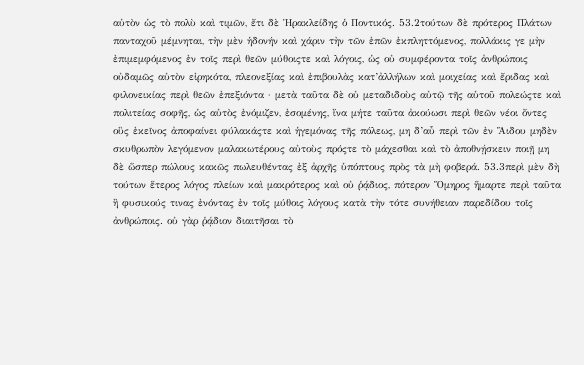αὐτὸν ὡς τὸ πολὺ καὶ τιμῶν, ἔτι δὲ Ἡρακλείδης ὁ Ποντικός. 53.2τούτων δὲ πρότερος Πλάτων πανταχοῦ μέμνηται, τὴν μὲν ἡδονήν καὶ χάριν τὴν τῶν ἐπῶν ἐκπληττόμενος, πολλάκις γε μὴν ἐπιμεμφόμενος ἐν τοῖς περὶ θεῶν μύθοιςτε καὶ λόγοις, ὡς οὐ συμφέροντα τοῖς ἀνθρώποις οὐδαμῶς αὐτὸν εἰρηκότα, πλεονεξίας καὶ ἐπιβουλὰς κατ’ἀλλήλων καὶ μοιχείας καὶ ἔριδας καὶ φιλονεικίας περὶ θεῶν ἐπεξιόντα · μετὰ ταῦτα δὲ οὐ μεταδιδοὺς αὐτῷ τῆς αὑτοῦ πολεώςτε καὶ πολιτείας σοφῆς, ὡς αὐτὸς ἐνόμιζεν, ἐσομένης, ἵνα μήτε ταῦτα ἀκούωσι περὶ θεῶν νέοι ὄντες οὓς ἐκεῖνος ἀποφαίνει φύλακάςτε καὶ ἡγεμόνας τῆς πόλεως, μη δ’αὖ περὶ τῶν ἐν Ἅιδου μηδὲν σκυθρωπὸν λεγόμενον μαλακωτέρους αὐτοὺς πρόςτε τὸ μάχεσθαι καὶ τὸ ἀποθνῄσκειν ποιῇ μη δὲ ὥσπερ πώλους κακῶς πωλευθέντας ἐξ ἀρχῆς ὑπόπτους πρὸς τὰ μὴ φοβερά. 53.3περὶ μὲν δὴ τούτων ἕτερος λόγος πλείων καὶ μακρότερος καὶ οὐ ῥᾴδιος, πότερον Ὅμηρος ἥμαρτε περὶ ταῦτα ἢ φυσικούς τινας ἐνόντας ἐν τοῖς μύθοις λόγους κατὰ τὴν τότε συνήθειαν παρεδίδου τοῖς ἀνθρώποις. οὐ γὰρ ῥᾴδιον διαιτῆσαι τὸ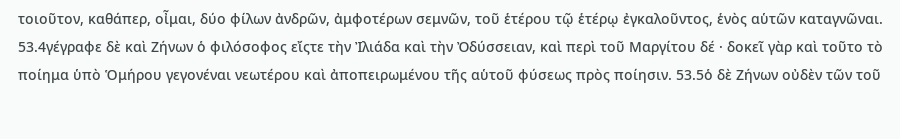τοιοῦτον, καθάπερ, οἶμαι, δύο φίλων ἀνδρῶν, ἀμφοτέρων σεμνῶν, τοῦ ἑτέρου τῷ ἑτέρῳ ἐγκαλοῦντος, ἑνὸς αὑτῶν καταγνῶναι. 53.4γέγραφε δὲ καὶ Ζήνων ὁ φιλόσοφος εἴςτε τὴν Ἰλιάδα καὶ τὴν Ὀδύσσειαν, καὶ περὶ τοῦ Μαργίτου δέ · δοκεῖ γὰρ καὶ τοῦτο τὸ ποίημα ὑπὸ Ὁμήρου γεγονέναι νεωτέρου καὶ ἀποπειρωμένου τῆς αὑτοῦ φύσεως πρὸς ποίησιν. 53.5ὁ δὲ Ζήνων οὐδὲν τῶν τοῦ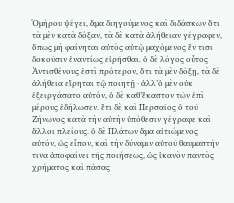Ὁμήρου ψέγει, ἅμα διηγούμενος καὶ διδάσκων ὅτι τὰ μὲν κατὰ δόξαν, τὰ δὲ κατὰ ἀλήθειαν γέγραφεν, ὅπως μὴ φαίνηται αὐτὸς αὑτῷ μαχόμενος ἔν τισι δοκοῦσιν ἐναντίως εἰρῆσθαι. ὁ δὲ λόγος οὗτος Ἀντισθένους ἐστὶ πρότερον, ὅτι τὰ μὲν δόξῃ, τὰ δὲ ἀλήθεια εἴρηται τῷ ποιητῇ · ἀλλ’ὁ μὲν οὐκ ἐξειργάσατο αὐτόν, ὁ δὲ καθ’ἕκαστον τῶν ἐπὶ μέρους ἐδήλωσεν. ἔτι δὲ καὶ Περσαῖος ὁ τοῦ Ζήνωνος κατὰ τὴν αὐτὴν ὑπόθεσιν γέγραφε καὶ ἄλλοι πλείους. ὁ δὲ Πλάτων ἅμα αἰτιώμενος αὐτόν, ὡς εἶπον, καὶ τὴν δύναμιν αὐτοῦ θαυμαστήν τινα ἀποφαίνει τῆς ποιήσεως, ὡς ἱκανὸν παντὸς χρήματος καὶ πάσας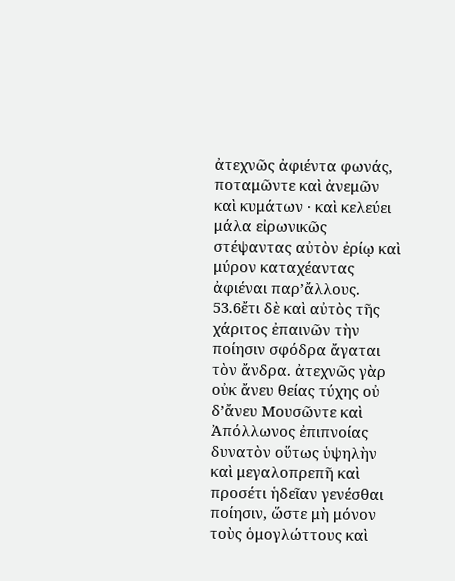ἀτεχνῶς ἀφιέντα φωνάς, ποταμῶντε καὶ ἀνεμῶν καὶ κυμάτων · καὶ κελεύει μάλα εἰρωνικῶς στέψαντας αὐτὸν ἐρίῳ καὶ μύρον καταχέαντας ἀφιέναι παρ’ἄλλους. 53.6ἔτι δὲ καὶ αὐτὸς τῆς χάριτος ἐπαινῶν τὴν ποίησιν σφόδρα ἄγαται τὸν ἄνδρα. ἀτεχνῶς γὰρ οὐκ ἄνευ θείας τύχης οὐ δ’ἄνευ Μουσῶντε καὶ Ἀπόλλωνος ἐπιπνοίας δυνατὸν οὕτως ὑψηλὴν καὶ μεγαλοπρεπῆ καὶ προσέτι ἡδεῖαν γενέσθαι ποίησιν, ὥστε μὴ μόνον τοὺς ὁμογλώττους καὶ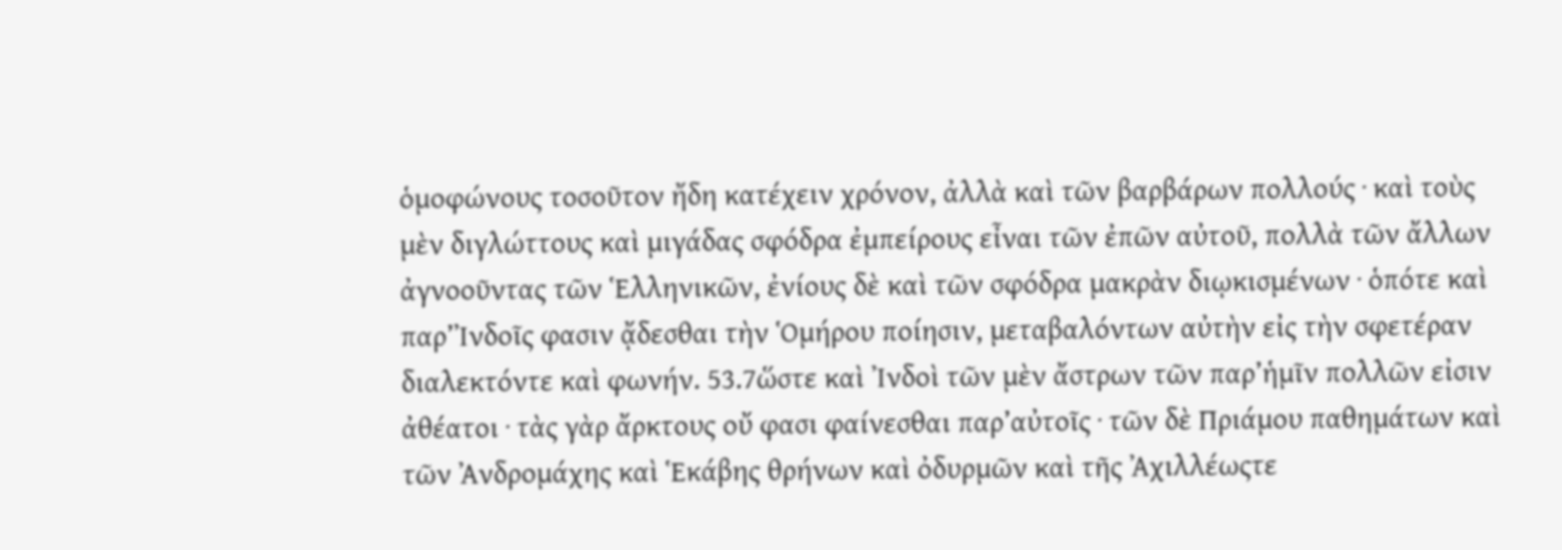ὁμοφώνους τοσοῦτον ἤδη κατέχειν χρόνον, ἀλλὰ καὶ τῶν βαρβάρων πολλούς · καὶ τοὺς μὲν διγλώττους καὶ μιγάδας σφόδρα ἐμπείρους εἶναι τῶν ἐπῶν αὐτοῦ, πολλὰ τῶν ἄλλων ἀγνοοῦντας τῶν Ἑλληνικῶν, ἐνίους δὲ καὶ τῶν σφόδρα μακρὰν διῳκισμένων · ὁπότε καὶ παρ’Ἰνδοῖς φασιν ᾄδεσθαι τὴν Ὁμήρου ποίησιν, μεταβαλόντων αὐτὴν εἰς τὴν σφετέραν διαλεκτόντε καὶ φωνήν. 53.7ὥστε καὶ Ἰνδοὶ τῶν μὲν ἄστρων τῶν παρ’ἡμῖν πολλῶν εἰσιν ἀθέατοι · τὰς γὰρ ἄρκτους οὔ φασι φαίνεσθαι παρ’αὐτοῖς · τῶν δὲ Πριάμου παθημάτων καὶ τῶν Ἀνδρομάχης καὶ Ἑκάβης θρήνων καὶ ὀδυρμῶν καὶ τῆς Ἀχιλλέωςτε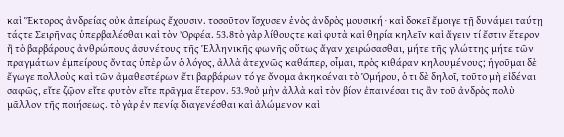καὶ Ἕκτορος ἀνδρείας οὐκ ἀπείρως ἔχουσιν. τοσοῦτον ἴσχυσεν ἑνὸς ἀνδρὸς μουσική · καὶ δοκεῖ ἔμοιγε τῇ δυνάμει ταύτῃ τάςτε Σειρῆνας ὑπερβαλέσθαι καὶ τὸν Ὀρφέα. 53.8τὸ γὰρ λίθουςτε καὶ φυτὰ καὶ θηρία κηλεῖν καὶ ἄγειν τί ἔστιν ἕτερον ἢ τὸ βαρβάρους ἀνθρώπους ἀσυνέτους τῆς Ἑλληνικῆς φωνῆς οὕτως ἄγαν χειρώσασθαι, μήτε τῆς γλώττης μήτε τῶν πραγμάτων ἐμπείρους ὄντας ὑπὲρ ὧν ὁ λόγος, ἀλλὰ ἀτεχνῶς καθάπερ, οἶμαι, πρὸς κιθάραν κηλουμένους; ἡγοῦμαι δὲ ἔγωγε πολλοὺς καὶ τῶν ἀμαθεστέρων ἔτι βαρβάρων τό γε ὄνομα ἀκηκοέναι τὸ Ὁμήρου, ὁ τι δὲ δηλοῖ, τοῦτο μὴ εἰδέναι σαφῶς, εἴτε ζῷον εἴτε φυτὸν εἴτε πρᾶγμα ἕτερον. 53.9οὐ μὴν ἀλλὰ καὶ τὸν βίον ἐπαινέσαι τις ἂν τοῦ ἀνδρὸς πολὺ μᾶλλον τῆς ποιήσεως. τὸ γὰρ ἐν πενίᾳ διαγενέσθαι καὶ ἀλώμενον καὶ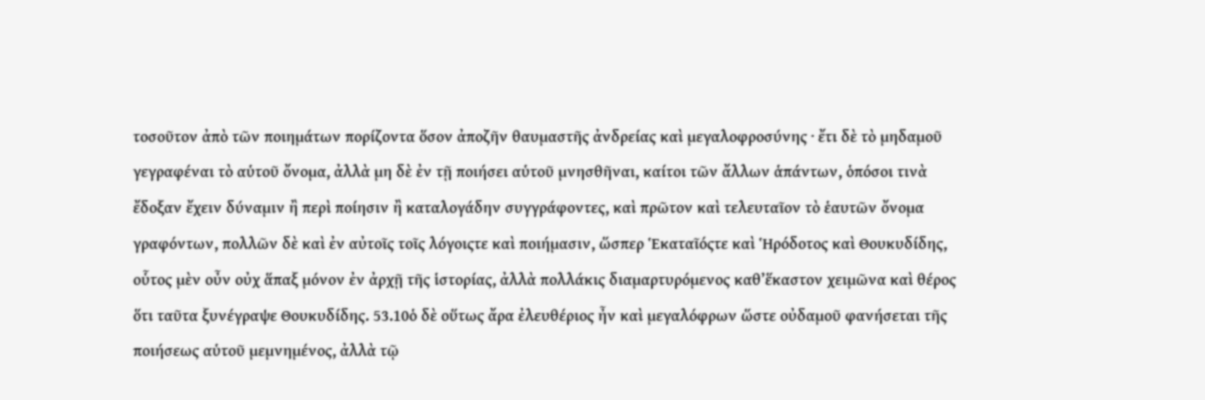τοσοῦτον ἀπὸ τῶν ποιημάτων πορίζοντα ὅσον ἀποζῆν θαυμαστῆς ἀνδρείας καὶ μεγαλοφροσύνης · ἔτι δὲ τὸ μηδαμοῦ γεγραφέναι τὸ αὑτοῦ ὄνομα, ἀλλὰ μη δὲ ἐν τῇ ποιήσει αὑτοῦ μνησθῆναι, καίτοι τῶν ἄλλων ἁπάντων, ὁπόσοι τινὰ ἔδοξαν ἔχειν δύναμιν ἢ περὶ ποίησιν ἢ καταλογάδην συγγράφοντες, καὶ πρῶτον καὶ τελευταῖον τὸ ἑαυτῶν ὄνομα γραφόντων, πολλῶν δὲ καὶ ἐν αὐτοῖς τοῖς λόγοιςτε καὶ ποιήμασιν, ὥσπερ Ἑκαταῖόςτε καὶ Ἡρόδοτος καὶ Θουκυδίδης, οὗτος μὲν οὖν οὐχ ἅπαξ μόνον ἐν ἀρχῇ τῆς ἱστορίας, ἀλλὰ πολλάκις διαμαρτυρόμενος καθ’ἕκαστον χειμῶνα καὶ θέρος ὅτι ταῦτα ξυνέγραψε Θουκυδίδης. 53.10ὁ δὲ οὕτως ἄρα ἐλευθέριος ἦν καὶ μεγαλόφρων ὥστε οὐδαμοῦ φανήσεται τῆς ποιήσεως αὑτοῦ μεμνημένος, ἀλλὰ τῷ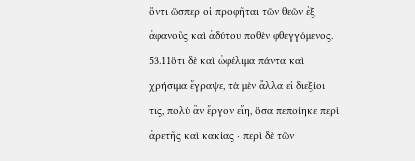ὄντι ὥσπερ οἱ προφῆται τῶν θεῶν ἐξ ἀφανοῦς καὶ ἀδύτου ποθὲν φθεγγόμενος. 53.11ὅτι δὲ καὶ ὠφέλιμα πάντα καὶ χρήσιμα ἔγραψε, τὰ μὲν ἄλλα εἰ διεξίοι τις, πολὺ ἂν ἔργον εἴη, ὅσα πεποίηκε περὶ ἀρετῆς καὶ κακίας · περὶ δὲ τῶν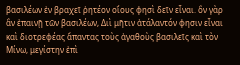βασιλέων ἐν βραχεῖ ῥητέον οἵους φησὶ δεῖν εἶναι. ὃν γὰρ ἂν ἐπαινῇ τῶν βασιλέων, Διὶ μῆτιν ἀτάλαντόν φησιν εἶναι καὶ διοτρεφέας ἅπαντας τοὺς ἀγαθοὺς βασιλεῖς καὶ τὸν Μίνω, μεγίστην ἐπὶ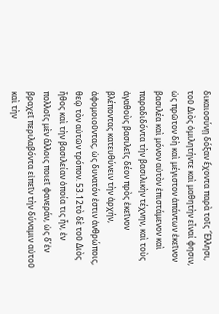δικαιοσύνῃ δόξαν ἔχοντα παρὰ τοῖς Ἕλλησι, τοῦ Διὸς ὁμιλητήντε καὶ μαθητὴν εἶναί φησιν, ὡς πρῶτον δὴ καὶ μέγιστον ἁπάντων ἐκεῖνον βασιλέα καὶ μόνον αὐτὸν ἐπιστάμενον καὶ παραδιδόντα τὴν βασιλικὴν τέχνην, καὶ τοὺς ἀγαθοὺς βασιλεῖς δέον πρὸς ἐκεῖνον βλέποντας κατευθύνειν τὴν ἀρχήν, ἀφομοιοῦντας, ὡς δυνατόν ἐστιν ἀνθρώποις, θεῷ τὸν αὑτῶν τρόπον. 53.12τὸ δὲ τοῦ Διὸς ἦθος καὶ τὴν βασιλείαν ὁποία τις ἦν, ἐν πολλοῖς μὲν ἄλλοις ποιεῖ φανεράν, ὡς δ’ἐν βραχεῖ περιλαβόντα εἰπεῖν τὴν δύναμιν αὐτοῦ καὶ τὴν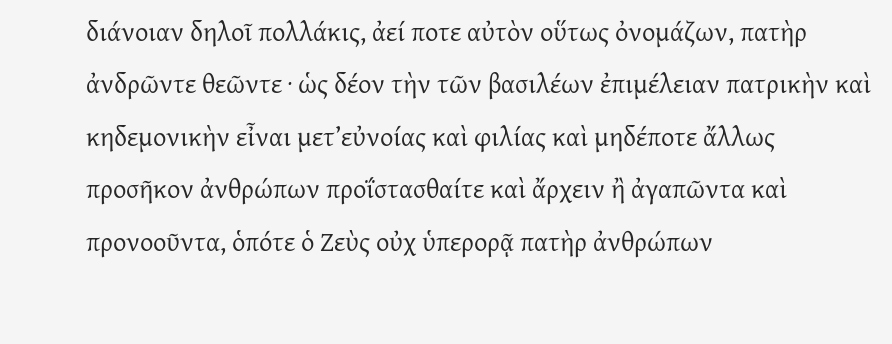διάνοιαν δηλοῖ πολλάκις, ἀεί ποτε αὐτὸν οὕτως ὀνομάζων, πατὴρ ἀνδρῶντε θεῶντε · ὡς δέον τὴν τῶν βασιλέων ἐπιμέλειαν πατρικὴν καὶ κηδεμονικὴν εἶναι μετ’εὐνοίας καὶ φιλίας καὶ μηδέποτε ἄλλως προσῆκον ἀνθρώπων προΐστασθαίτε καὶ ἄρχειν ἢ ἀγαπῶντα καὶ προνοοῦντα, ὁπότε ὁ Ζεὺς οὐχ ὑπερορᾷ πατὴρ ἀνθρώπων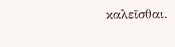καλεῖσθαι.